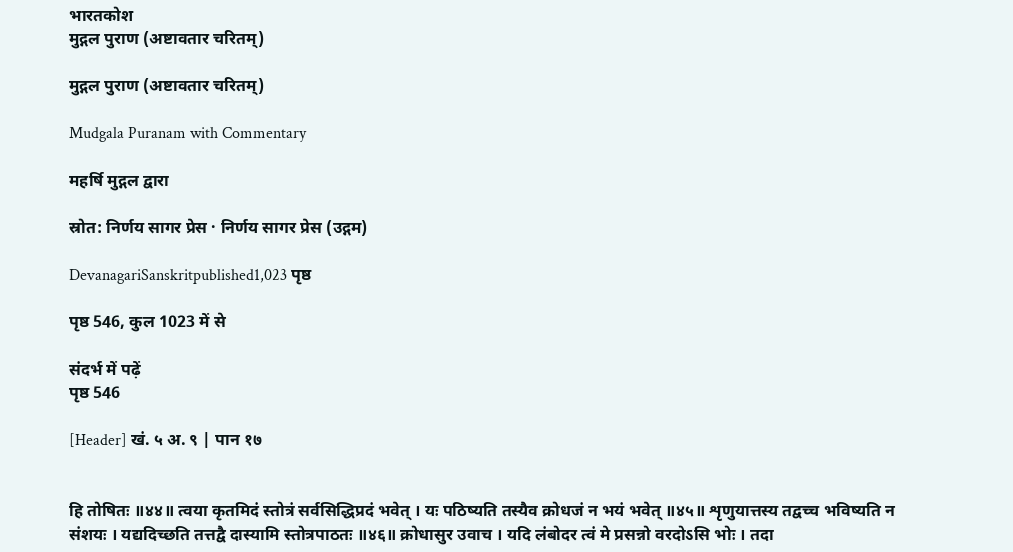भारतकोश
मुद्गल पुराण (अष्टावतार चरितम्)

मुद्गल पुराण (अष्टावतार चरितम्)

Mudgala Puranam with Commentary

महर्षि मुद्गल द्वारा

स्रोत: निर्णय सागर प्रेस · निर्णय सागर प्रेस (उद्गम)

DevanagariSanskritpublished1,023 पृष्ठ

पृष्ठ 546, कुल 1023 में से

संदर्भ में पढ़ें
पृष्ठ 546

[Header] खं. ५ अ. ९ | पान १७


हि तोषितः ॥४४॥ त्वया कृतमिदं स्तोत्रं सर्वसिद्धिप्रदं भवेत् । यः पठिष्यति तस्यैव क्रोधजं न भयं भवेत् ॥४५॥ शृणुयात्तस्य तद्वच्च भविष्यति न संशयः । यद्यदिच्छति तत्तद्वै दास्यामि स्तोत्रपाठतः ॥४६॥ क्रोधासुर उवाच । यदि लंबोदर त्वं मे प्रसन्नो वरदोऽसि भोः । तदा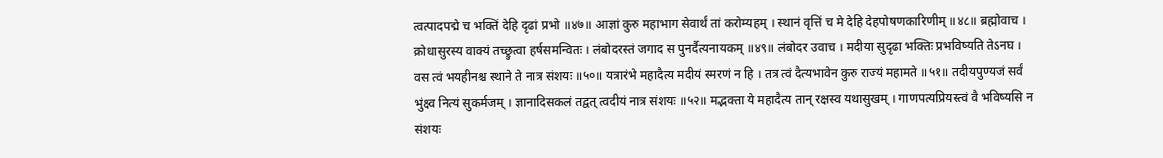त्वत्पादपद्मे च भक्तिं देहि दृढां प्रभो ॥४७॥ आज्ञां कुरु महाभाग सेवार्थं तां करोम्यहम् । स्थानं वृत्तिं च मे देहि देहपोषणकारिणीम् ॥४८॥ ब्रह्मोवाच । क्रोधासुरस्य वाक्यं तच्छ्रुत्वा हर्षसमन्वितः । लंबोदरस्तं जगाद स पुनर्दैत्यनायकम् ॥४९॥ लंबोदर उवाच । मदीया सुदृढा भक्तिः प्रभविष्यति तेऽनघ । वस त्वं भयहीनश्च स्थाने ते नात्र संशयः ॥५०॥ यत्रारंभे महादैत्य मदीयं स्मरणं न हि । तत्र त्वं दैत्यभावेन कुरु राज्यं महामते ॥५१॥ तदीयपुण्यजं सर्वं भुंक्ष्व नित्यं सुकर्मजम् । ज्ञानादिसकलं तद्वत् त्वदीयं नात्र संशयः ॥५२॥ मद्भक्ता ये महादैत्य तान् रक्षस्व यथासुखम् । गाणपत्यप्रियस्त्वं वै भविष्यसि न संशयः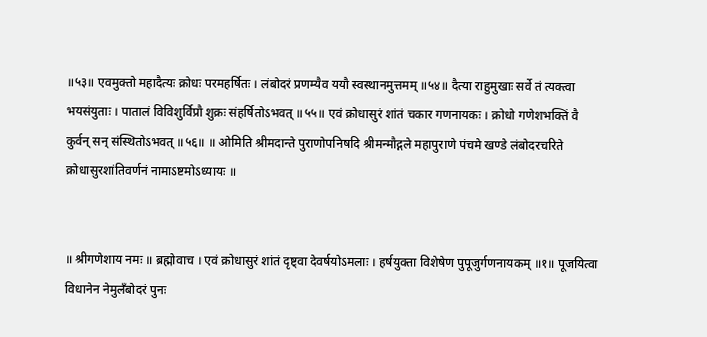॥५३॥ एवमुक्तो महादैत्यः क्रोधः परमहर्षितः । लंबोदरं प्रणम्यैव ययौ स्वस्थानमुत्तमम् ॥५४॥ दैत्या राहुमुखाः सर्वे तं त्यक्त्वा भयसंयुताः । पातालं विविशुर्विप्रौ शुक्रः संहर्षितोऽभवत् ॥५५॥ एवं क्रोधासुरं शांतं चकार गणनायकः । क्रोधो गणेशभक्तिं वै कुर्वन् सन् संस्थितोऽभवत् ॥५६॥ ॥ ओमिति श्रीमदान्ते पुराणोपनिषदि श्रीमन्मौद्गले महापुराणे पंचमे खण्डे लंबोदरचरिते क्रोधासुरशांतिवर्णनं नामाऽष्टमोऽध्यायः ॥


॥ श्रीगणेशाय नमः ॥ ब्रह्मोवाच । एवं क्रोधासुरं शांतं दृष्ट्वा देवर्षयोऽमलाः । हर्षयुक्ता विशेषेण पुपूजुर्गणनायकम् ॥१॥ पूजयित्वा विधानेन नेमुलँबोदरं पुनः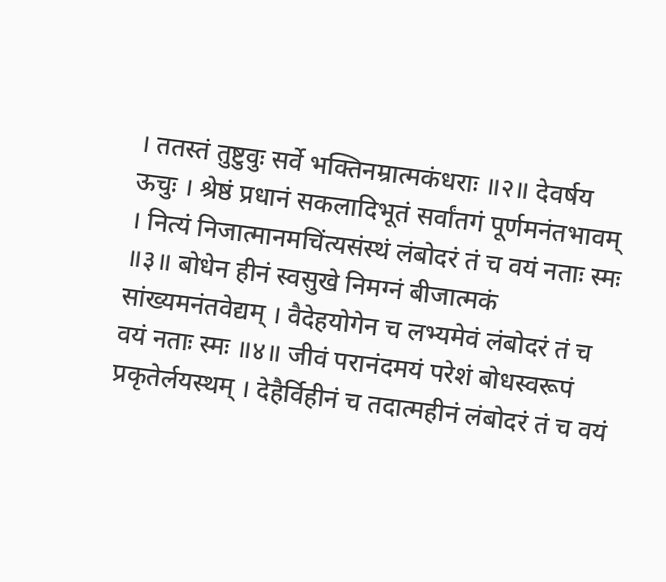। ततस्तं तुष्टुवुः सर्वे भक्तिनम्रात्मकंधराः ॥२॥ देवर्षय ऊचुः । श्रेष्ठं प्रधानं सकलादिभूतं सर्वांतगं पूर्णमनंतभावम् । नित्यं निजात्मानमचिंत्यसंस्थं लंबोदरं तं च वयं नताः स्मः ॥३॥ बोधेन हीनं स्वसुखे निमग्नं बीजात्मकं सांख्यमनंतवेद्यम् । वैदेहयोगेन च लभ्यमेवं लंबोदरं तं च वयं नताः स्मः ॥४॥ जीवं परानंदमयं परेशं बोधस्वरूपं प्रकृतेर्लयस्थम् । देहैर्विहीनं च तदात्महीनं लंबोदरं तं च वयं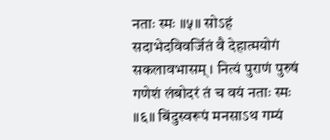नताः स्मः ॥५॥ सोऽहं सदाभेदविवर्जितं वै देहात्मयोगं सकलावभासम् । नित्यं पुराणं पुरुषं गणेशं लंबोदरं तं च वयं नताः स्मः ॥६॥ बिंदुस्वरूपं मनसाऽथ गम्यं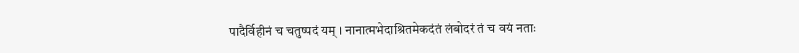पादैर्विहीनं च चतुष्पदं यम् । नानात्मभेदाश्रितमेकदंतं लंबोदरं तं च वयं नताः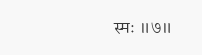स्मः ॥७॥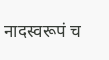नादस्वरूपं च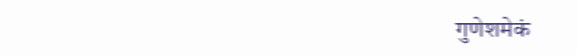गुणेशमेकं